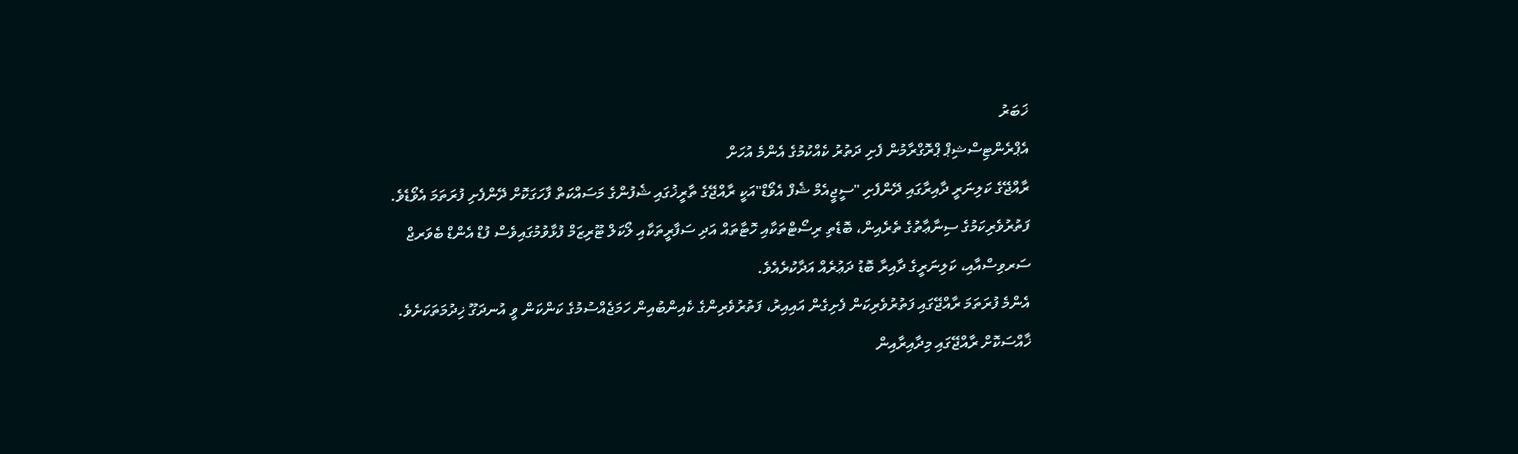ޚަބަރު
އެޕްރެންޓިސްޝިޕް ޕްރޮގްރާމުން ފެށި ދަތުރު ކެއްކުމުގެ އެންމެ އުހަށް
ރާއްޖޭގެ ކަލިނަރީ ދާއިރާގައި ދޭންފެށި "ސީޖީއެމް ޝެފް އެވޯޑް"އަކީ ރާއްޖޭގެ ތާރީޚުގައި ޝެފުންގެ މަސައްކަތް ފާހަގަކޮށް ދޭންފެށި ފުރަތަމަ އެވޯޑެވެ. ފަތުރުވެރިކަމުގެ ސިނާޢާތުގެ ތެރެއިން، ބޮޑެތި ރިސޯޓްތަކާއި ހޮޓާތައް އަދި ސަފާރީތަކާއި ލޯކަލް ޓޫރިޒަމް ފުޅާވުމުގައިވެސް ފުޑް އެންޑް ބެވަރޖް ސަރވިސްއާއި، ކަލިނަރީގެ ދާއިރާ ބޮޑު ދަޢުރެއް އަދާކުރެއެވެ.
އެންމެ ފުރަތަމަ ރާއްޖޭގައި ފަތުރުވެރިކަން ފެށިގެން އައިއިރު، ފަތުރުވެރިންގެ ކެއިންބުއިން ހަމަޖެއްސުމުގެ ކަންކަން ވީ އުނދަގޫ ޚިދުމަތަކަށެވެ. ޚާއްސަކޮށް ރާއްޖޭގައި މިދާއިރާއިން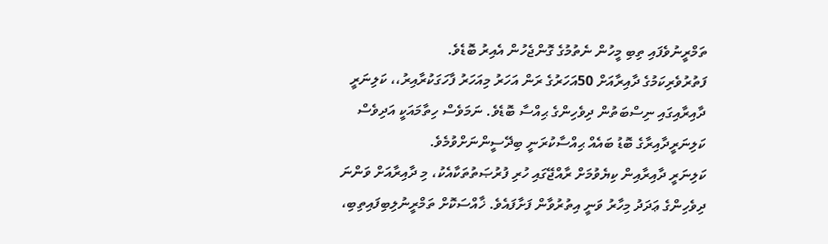ތަމްރީނުވެފައި ތިބި މީހުން ނެތުމުގެ ގޮންޖެހުން އެއިރު ބޮޑެވެ.
ފަތުރުވެރިކަމުގެ ދާއިރާއަށް 50އަހަރުގެ ރަން އަހަރު މިއަހަރު ފާހަގަކުރާއިރު،، ކަލިނަރީ ދާއިރާއިގައި ނިސްބަތުން ދިވެހިންގެ ޙިއްސާ ބޮޑެވެ. ނަމަވެސް ހިތާމައަކީ އަދިވެސް ކަލިނަރީދާއިރާގެ ބޮޑު ބައެއް ޙިއްސާކުރަނީ ބިދޭސީންނަށްވުމެވެ.
ކަލިނަރީ ދާއިރާއިން ކިޔެވުމަށް ރާއްޖޭގައި ހުރި ފުރުޞަތުތަކާއެކު، މި ދާއިރާއަށް ވަންނަ ދިވެހިންގެ ޢަދަދު މިހާރު ވަނީ އިތުރުވާން ފަށާފައެވެ. ޚާއްސަކޮށް ތަމްރީނުލިބިފައިތިބި،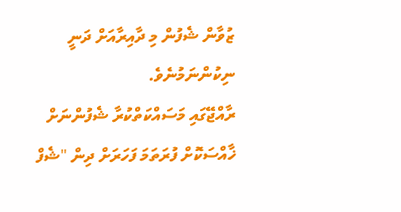ޒުވާން ޝެފުން މި ދާއިރާއަށް ދަނީ ނިކުންނަމުނެވެ.
ރާއްޖޭގައި މަސައްކަތްކުރާ ޝެފުންނަށް ޚާއްސަކޮށް ފުރަތަމަ ފަހަރަށް ދިން "ޝެފް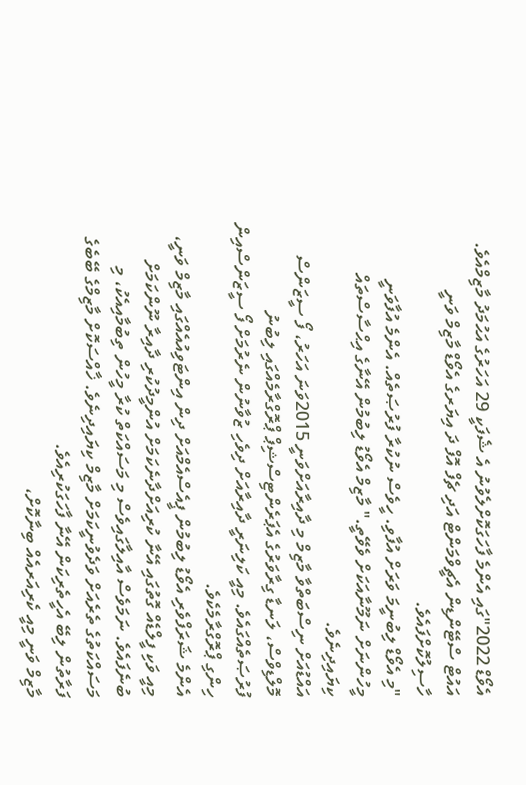އެވޯޑް 2022"ގައި އެންމެ ފާހަގަކޮށްލެވުނު އެ ޝެފަކީ 29 އަހަރުގެ އަޙުމަދު މާޒިމްއެވެ. އައުޓް ސްޓޭންޑިން އެޗީވްމަންޓް އަދި ޗެފް އޮފް ދަ އިޔަރގެ އެވޯޑް މާޒިމް ވަނީ ހާސިލުކޮށްފައެވެ.
"މި އެވޯޑް ލިބުނީމަ ވަރަށް އުފާވި. ހީވެސް ނުކުރާ ފުރުޞަތެއް. އެންމެ އުފާވަނީ މީހުންނަށް ނަމޫނާއަކަށް ވެވޭތީ." މާޒިމް އެވޯޑު ލިބުމުން އޭނާގެ އިޙްސާސްތައް ކިޔައިދިނެވެ.
އައްޑުއަށް ނިސްބަތްވާ މާޒިމް މި ދާއިރާއަށްވަނީ 2015ވަނަ އަހަރު، ފޯ ސީޒަންސް މޮލްޑިވްސް، ލަނޑާ ގިރާވަރުގެ އެޕަރެންޓިސްޝިޕް ޕްރޮގްރާމެއްގައި ލިބުނު ފުރުޞަތެއްގައެވެ. މިއީ ކަލިނަރީ ދާއިރާއަށް ދިވެހި ޒުވާނުން ނެރުމަށް ފޯ ސީޒަންސްއިން ހިންގި ޕްރޮގްރާމެކެވެ.
އެންމެ ޝަރަފްވެރި އެވޯޑު ލިބުމުން ޕީއެސްއެމްއަށް ދިން އިންޓަވިއުއެއްގައި މާޒިމް ވަނީ، މިއީ ވަކި ފީލްޑެއް ގޮތުގައި އޭނާ ކުރިއަށްދާނެކަމަށް އުންމީދުކުރި ދާއިރާ ނޫންކަމަށް ބުނެފައެވެ. ނަމަވެސް އާއިލާގައިވެސް މި މަސައްކަތް ކުރާ މީހުން ތިބުމާއިއެކު، މި މަސައްކަތުގެ ތެރެއަށް ވަދެވުނީކަމަށް މާޒިމް ކިޔައިދިނެވެ. ޚާއްސަކޮށް މާޒިމްގެ ބޭބެގެ ފަރާތުން ލިބޭ އެހީތެރިކަން އޭނާ ފާހަގަކުރިއެވެ.
މާޒިމް ވަނީ މިއީ ކެރިއަރއެއް ބިނާކޮށް،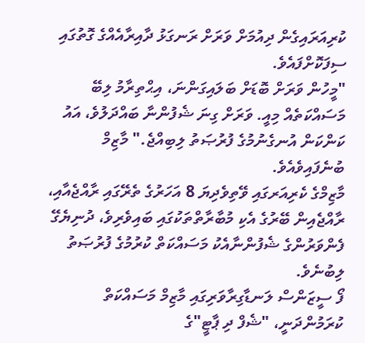ކުރިއަރައިގެން ދިއުމަށް ވަރަށް ރަނގަޅު ދާއިރާއެއްގެ ގޮތުގައި ސިފަކޮށްފައެވެ.
"މީހުން ވަރަށް ބޮޑަށް ބަލައިގަންނަ، އިޙްތިރާމު ލިބޭ މަސައްކަތެއް މިއީ. ވަރަށް ގިނަ ޝެފުންނާ ބައްދަލުވެ، އައު ކަންކަން އުނގެނުމުގެ ފުރުޞަތު ލިބިއްޖެ." މާޒިމް ބުނެފައިވެއެވެ.
މާޒިމްގެ ކެރިއަރގައި ވޭތިވެދިޔަ 8 އަހަރުގެ ތެރޭގައި ރާއްޖެއާއި، ރާއްޖެއިން ބޭރުގެ އެކި މުބާރާތްތަކުގައި ބައިވެރިވެ، ދުނިޔެގޭ ފެންވަރުންގެ ޝެފުންނާއެކު މަސައްކަތް ކުރުމުގެ ފުރުޞަތު ލިބުނެވެ.
ފޯ ސީޒަންސް ލަނޑާގިރާވަރިގައި މާޒިމް މަސައްކަތް ކުރަމުންދަނީ، "ޝެފް ދި ޕާޓީ"ގެ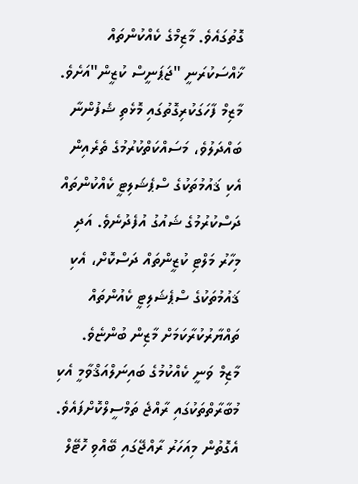ގޮތުގައެވެ. މާޒިމްގެ ކެއްކުންތައް ޚާއްސަކުރަނީ "ޖަޕަނީސް ކުޒީން"އަށެވެ.
މާޒިމް ފާހަގަކުރިގޮތުގައި މޮޅެތި ޝެފުންނާ ބައްދަލުވެ، މަސައްކަތްކުރުމުގެ ތެރެއިން އެކި ޤައުމުތަކުގެ ސްޕެޝަލިޓީ ކެއްކުންތައް ދަސްކުރުމުގެ ޝައުގު އުފެދުނެވެ. އަދި މިހާރު މަލްޓި ކުޒީންތައް ދަސްކޮށް، އެކި ޤައުމުތަކުގެ ސްޕެޝަލިޓީ ކެއުންތައް ތައްޔާރުކުރާކަމަށް މާޒިން ބުންޏެވެ.
މާޒިމް ވަނީ ކެއްކުމުގެ ބައިނަލްއަޤްވާމީ އެކި މުބާރާތްތަކުގައި ރާއްޖެ ތަމްސީލްކޮށްފައެވެ. އެގޮތުން މިއަހަރު ރާއްޖޭގައި ބޭއްވި ހޮޓޭލް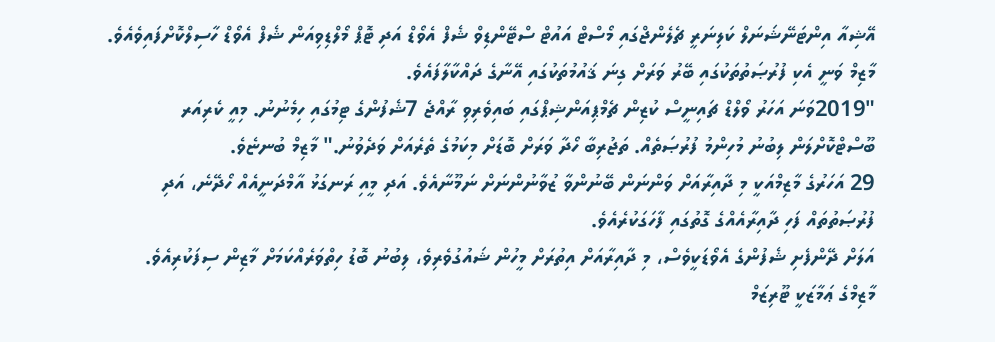އޭޝިއާ އިންޓަނޭޝަނަލް ކަލިނަރީ ޗެލެންޖްގައި މޯސްޓް އައުޓް ސްޓޭންޑިވް ޝެފް އެވޯޑް އަދި ޓޮޕް މޯލްޑިވިއަން ޝެފް އެވޯޑް ހާސިލްކޮށްފައިވެއެވެ.
މާޒިމް ވަނީ އެކި ފުރުޞަތުތަކުގައި ބޭރު ވަރަށް ގިނަ ޤައުމުތަކުގައި އޭނާގެ ދައްކާލާފައެވެ.
"2019ވަނަ އަހަރު ވޯލްޑް ޗައިނީސް ކުޒިން ޗެމްޕިއަންޝިޕްގައި ބައިވެރިވި ރާއްޖެ 7ޝެފުންގެ ޓިމުގައި ހިމެނުނު. މިއީ ކެރިއަރ ބޫސްޓްކޮށްލަން ލިބުނު މުހިންމު ފުރުޞަތެއް. ތަޖުރިބާ ހޯދާ ވަރަށް ބޮޑަށް މިކަމުގެ ތެރެއަށް ވަދެވުނު." މާޒިމް ބުނޏެވެ.
29 އަހަރުގެ މާޒިމްއަކީ މި ދާއިރާއަށް ވަންނަން ބޭނުންވާ ޒުވާނުންނަށް ނަމޫނާއެވެ. އަދި މީއި ރަނގަޅު އާމްދަނީއެއް ހޯދޭނެ، އަދި ފުރުޞަތުތައް ފަހި ދާއިރާއެއްގެ ގޮތުގައި ފާހަގަކުރެއެވެ.
އަލަށް ދޭންފެށި ޝެފުންގެ އެވޯޑަކީވެސް، މި ދާއިރާއަށް އިތުރަށް މީހުން ޝައުގުވެރިވެ، ލިބުނު ބޮޑު ހިތްވަރެއްކަމަށް މާޒިން ސިފަކުރިއެވެ.
މާޒިމްގެ ޢަމާޒަކީ ޓޫރިޒަމް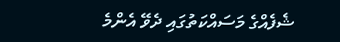ޝެފެއްގެ މަސައްކަތުގައި ދެވޭ އެންމެ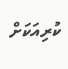ކުރިއަކަށް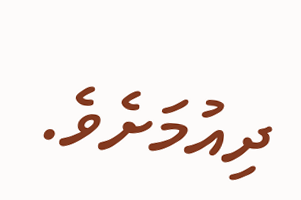ދިއުމަށެވެ.